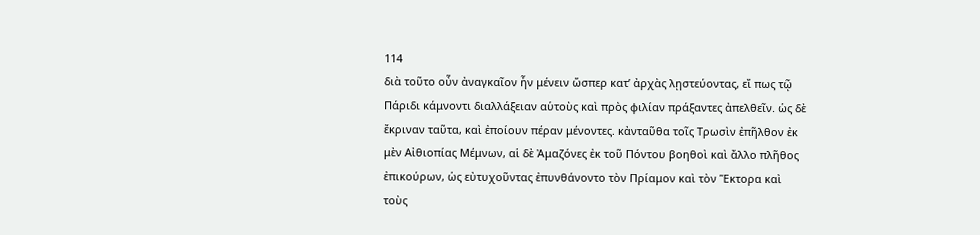114
διὰ τοῦτο οὖν ἀναγκαῖον ἦν μένειν ὥσπερ κατʼ ἀρχὰς λῃστεύοντας, εἴ πως τῷ Πάριδι κάμνοντι διαλλάξειαν αὑτοὺς καὶ πρὸς φιλίαν πράξαντες ἀπελθεῖν. ὡς δὲ ἔκριναν ταῦτα, καὶ ἐποίουν πέραν μένοντες. κἀνταῦθα τοῖς Τρωσὶν ἐπῆλθον ἐκ μὲν Αἰθιοπίας Μέμνων, αἱ δὲ Ἀμαζόνες ἐκ τοῦ Πόντου βοηθοὶ καὶ ἄλλο πλῆθος ἐπικούρων, ὡς εὐτυχοῦντας ἐπυνθάνοντο τὸν Πρίαμον καὶ τὸν Ἕκτορα καὶ τοὺς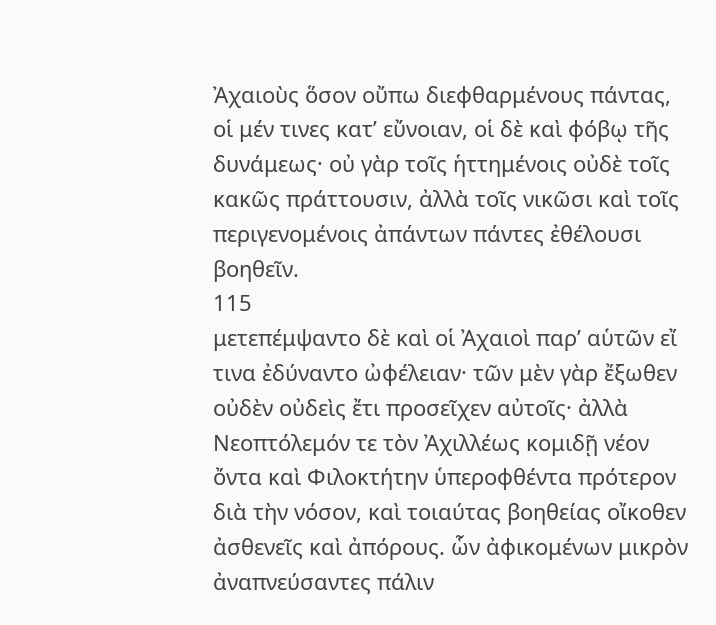Ἀχαιοὺς ὅσον οὔπω διεφθαρμένους πάντας, οἱ μέν τινες κατʼ εὔνοιαν, οἱ δὲ καὶ φόβῳ τῆς δυνάμεως· οὐ γὰρ τοῖς ἡττημένοις οὐδὲ τοῖς κακῶς πράττουσιν, ἀλλὰ τοῖς νικῶσι καὶ τοῖς περιγενομένοις ἀπάντων πάντες ἐθέλουσι βοηθεῖν.
115
μετεπέμψαντο δὲ καὶ οἱ Ἀχαιοὶ παρʼ αὑτῶν εἴ τινα ἐδύναντο ὠφέλειαν· τῶν μὲν γὰρ ἔξωθεν οὐδὲν οὐδεὶς ἔτι προσεῖχεν αὐτοῖς· ἀλλὰ Νεοπτόλεμόν τε τὸν Ἀχιλλέως κομιδῇ νέον ὄντα καὶ Φιλοκτήτην ὑπεροφθέντα πρότερον διὰ τὴν νόσον, καὶ τοιαύτας βοηθείας οἴκοθεν ἀσθενεῖς καὶ ἀπόρους. ὧν ἀφικομένων μικρὸν ἀναπνεύσαντες πάλιν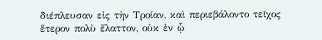διέπλευσαν εἰς τὴν Τροίαν, καὶ περιεβάλοντο τεῖχος ἕτερον πολὺ ἔλαττον, οὐκ ἐν ᾧ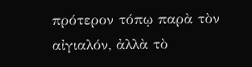πρότερον τόπῳ παρὰ τὸν αἰγιαλόν, ἀλλὰ τὸ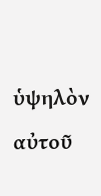ὑψηλὸν αὐτοῦ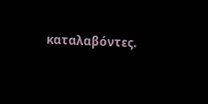καταλαβόντες.